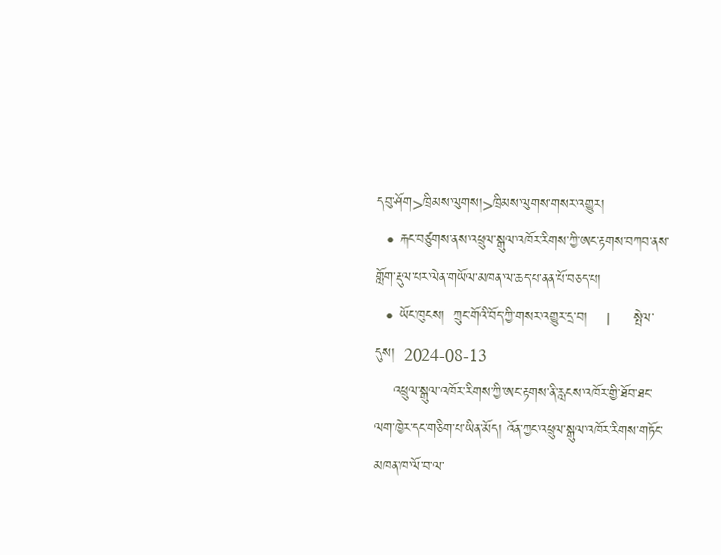དབུ་ཤོག>ཁྲིམས་ལུགས།>ཁྲིམས་ལུགས་གསར་འགྱུར།
  • རྐང་བཙུགས་ནས་འཕྲུལ་སྒུལ་འཁོར་རིགས་ཀྱི་ཨང་རྟགས་བཀབ་ནས་གློག་རྡུལ་པར་ལེན་གཡོལ་མཁན་ལ་ཆད་པ་ནན་པོ་བཅད་པ།
  • ཡོང་ཁུངས།  ཀྲུང་གོའི་བོད་ཀྱི་གསར་འགྱུར་དྲ་བ།    |     སྤེལ་དུས།  2024-08-13
    འཕྲུལ་སྒུལ་འཁོར་རིགས་ཀྱི་ཨང་རྟགས་ནི་རླངས་འཁོར་གྱི་ཐོབ་ཐང་ལག་ཁྱེར་དང་གཅིག་པ་ཡིན་མོད། འོན་ཀྱང་འཕྲུལ་སྒུལ་འཁོར་རིགས་གཏོང་མཁན་ཁ་ལོ་བ་ལ་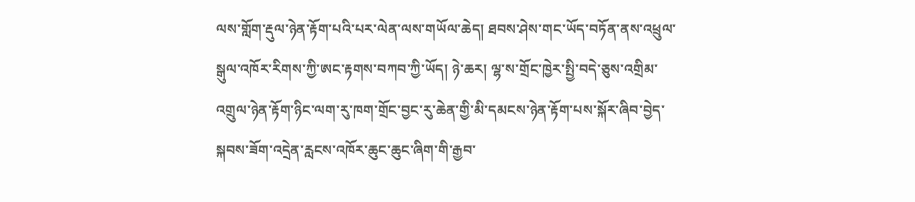ལས་གློག་རྡུལ་ཉེན་རྟོག་པའི་པར་ལེན་ལས་གཡོལ་ཆེད། ཐབས་ཤེས་གང་ཡོད་བཏོན་ནས་འཕྲུལ་སྒུལ་འཁོར་རིགས་ཀྱི་ཨང་རྟགས་བཀབ་ཀྱི་ཡོད། ཉེ་ཆར། ལྷ་ས་གྲོང་ཁྱེར་སྤྱི་བདེ་ཅུས་འགྲིམ་འགྲུལ་ཉེན་རྟོག་ཉིང་ལག་རུ་ཁག་གྲོང་བྱང་རུ་ཆེན་གྱི་མི་དམངས་ཉེན་རྟོག་པས་སྐོར་ཞིབ་བྱེད་སྐབས་ཟོག་འདྲེན་རླངས་འཁོར་ཆུང་ཆུང་ཞིག་གི་རྒྱབ་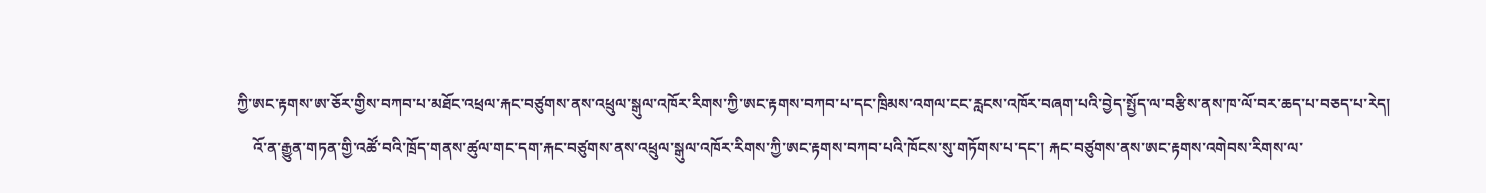ཀྱི་ཨང་རྟགས་ཨ་ཅོར་གྱིས་བཀབ་པ་མཐོང་འཕྲལ་རྐང་བཙུགས་ནས་འཕྲུལ་སྒུལ་འཁོར་རིགས་ཀྱི་ཨང་རྟགས་བཀབ་པ་དང་ཁྲིམས་འགལ་ངང་རླངས་འཁོར་བཞག་པའི་བྱེད་སྤྱོད་ལ་བརྩིས་ནས་ཁ་ལོ་བར་ཆད་པ་བཅད་པ་རེད།
    འོ་ན་རྒྱུན་གཏན་གྱི་འཚོ་བའི་ཁྲོད་གནས་ཚུལ་གང་དག་རྐང་བཙུགས་ནས་འཕྲུལ་སྒུལ་འཁོར་རིགས་ཀྱི་ཨང་རྟགས་བཀབ་པའི་ཁོངས་སུ་གཏོགས་པ་དང་། རྐང་བཙུགས་ནས་ཨང་རྟགས་འགེབས་རིགས་ལ་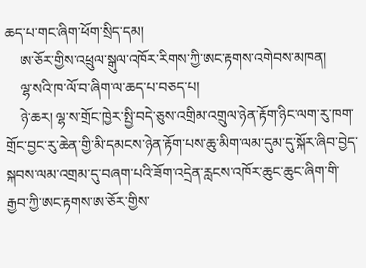ཆད་པ་གང་ཞིག་ཕོག་སྲིད་དམ།
    ཨ་ཅོར་གྱིས་འཕྲུལ་སྒུལ་འཁོར་རིགས་ཀྱི་ཨང་རྟགས་འགེབས་མཁན།
    ལྷ་སའི་ཁ་ལོ་བ་ཞིག་ལ་ཆད་པ་བཅད་པ།
    ཉེ་ཆར། ལྷ་ས་གྲོང་ཁྱེར་སྤྱི་བདེ་ཅུས་འགྲིམ་འགྲུལ་ཉེན་རྟོག་ཉིང་ལག་རུ་ཁག་གྲོང་བྱང་རུ་ཆེན་གྱི་མི་དམངས་ཉེན་རྟོག་པས་ཆུ་མིག་ལམ་དུམ་དུ་སྐོར་ཞིབ་བྱེད་སྐབས་ལམ་འགྲམ་དུ་བཞག་པའི་ཟོག་འདྲེན་རླངས་འཁོར་ཆུང་ཆུང་ཞིག་གི་རྒྱབ་ཀྱི་ཨང་རྟགས་ཨ་ཅོར་གྱིས་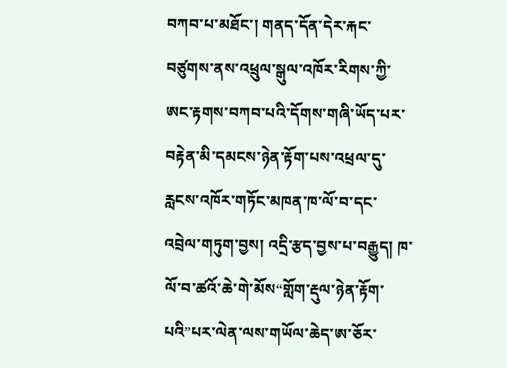བཀབ་པ་མཐོང་། གནད་དོན་དེར་རྐང་བཙུགས་ནས་འཕྲུལ་སྒུལ་འཁོར་རིགས་ཀྱི་ཨང་རྟགས་བཀབ་པའི་དོགས་གཞི་ཡོད་པར་བརྟེན་མི་དམངས་ཉེན་རྟོག་པས་འཕྲལ་དུ་རླངས་འཁོར་གཏོང་མཁན་ཁ་ལོ་བ་དང་འབྲེལ་གཏུག་བྱས། འདྲི་རྩད་བྱས་པ་བརྒྱུད། ཁ་ལོ་བ་ཚའོ་ཆེ་གེ་མོས“གློག་རྡུལ་ཉེན་རྟོག་པའི”པར་ལེན་ལས་གཡོལ་ཆེད་ཨ་ཅོར་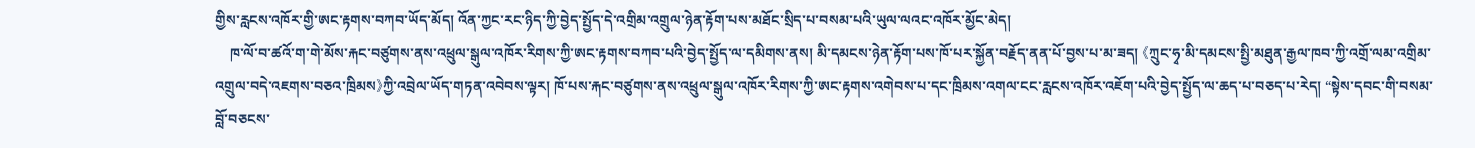གྱིས་རླངས་འཁོར་གྱི་ཨང་རྟགས་བཀབ་ཡོད་མོད། འོན་ཀྱང་རང་ཉིད་ཀྱི་བྱེད་སྤྱོད་དེ་འགྲིམ་འགྲུལ་ཉེན་རྟོག་པས་མཐོང་སྲིད་པ་བསམ་པའི་ཡུལ་ལའང་འཁོར་མྱོང་མེད།
    ཁ་ལོ་བ་ཚའོ་ག་གེ་མོས་རྐང་བཙུགས་ནས་འཕྲུལ་སྒུལ་འཁོར་རིགས་ཀྱི་ཨང་རྟགས་བཀབ་པའི་བྱེད་སྤྱོད་ལ་དམིགས་ནས། མི་དམངས་ཉེན་རྟོག་པས་ཁོ་པར་སྐྱོན་བརྗོད་ནན་པོ་བྱས་པ་མ་ཟད། 《ཀྲུང་ཧྭ་མི་དམངས་སྤྱི་མཐུན་རྒྱལ་ཁབ་ཀྱི་འགྲོ་ལམ་འགྲིམ་འགྲུལ་བདེ་འཇགས་བཅའ་ཁྲིམས》ཀྱི་འབྲེལ་ཡོད་གཏན་འབེབས་ལྟར། ཁོ་པས་རྐང་བཙུགས་ནས་འཕྲུལ་སྒུལ་འཁོར་རིགས་ཀྱི་ཨང་རྟགས་འགེབས་པ་དང་ཁྲིམས་འགལ་ངང་རླངས་འཁོར་འཇོག་པའི་བྱེད་སྤྱོད་ལ་ཆད་པ་བཅད་པ་རེད། “སྟེས་དབང་གི་བསམ་བློ་བཅངས་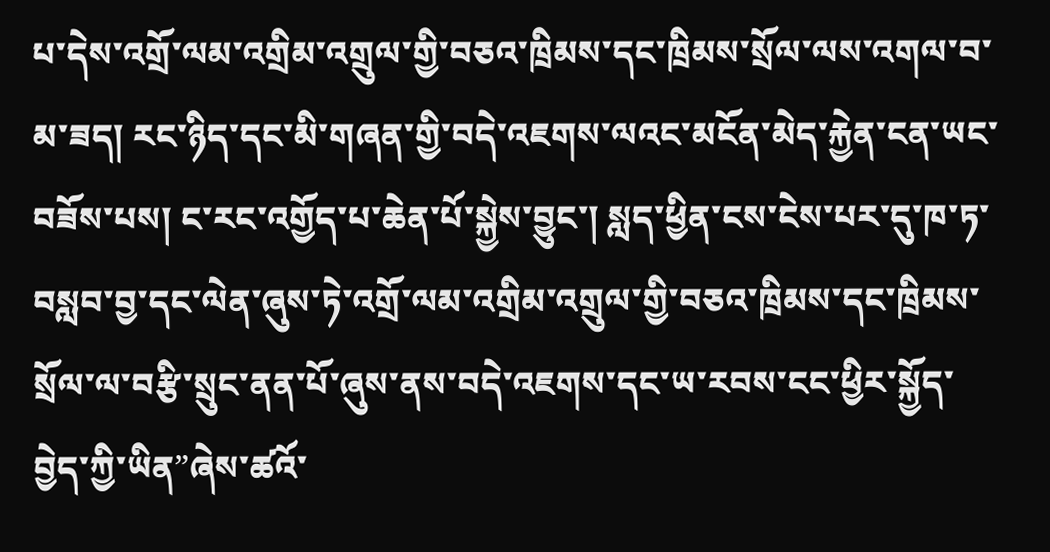པ་དེས་འགྲོ་ལམ་འགྲིམ་འགྲུལ་གྱི་བཅའ་ཁྲིམས་དང་ཁྲིམས་སྲོལ་ལས་འགལ་བ་མ་ཟད། རང་ཉིད་དང་མི་གཞན་གྱི་བདེ་འཇགས་ལའང་མངོན་མེད་རྐྱེན་ངན་ཡང་བཟོས་པས། ང་རང་འགྱོད་པ་ཆེན་པོ་སྐྱེས་བྱུང་། སླད་ཕྱིན་ངས་ངེས་པར་དུ་ཁ་ཏ་བསླབ་བྱ་དང་ལེན་ཞུས་ཏེ་འགྲོ་ལམ་འགྲིམ་འགྲུལ་གྱི་བཅའ་ཁྲིམས་དང་ཁྲིམས་སྲོལ་ལ་བརྩི་སྲུང་ནན་པོ་ཞུས་ནས་བདེ་འཇགས་དང་ཡ་རབས་ངང་ཕྱིར་སྐྱོད་བྱེད་ཀྱི་ཡིན”ཞེས་ཚའོ་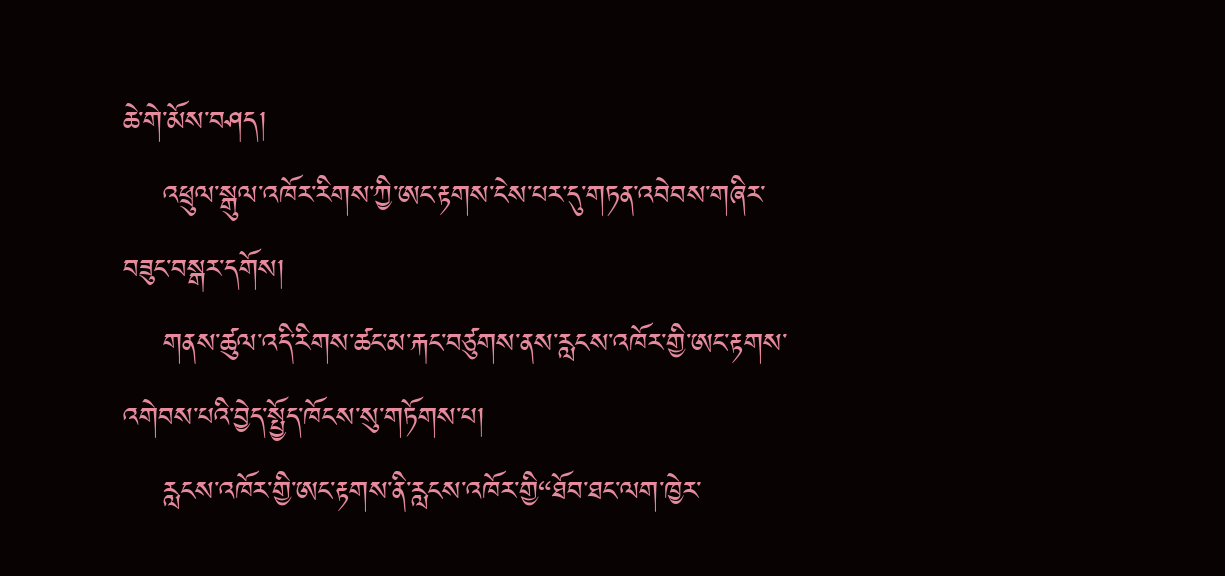ཆེ་གེ་མོས་བཤད།
    འཕྲུལ་སྒུལ་འཁོར་རིགས་ཀྱི་ཨང་རྟགས་ངེས་པར་དུ་གཏན་འབེབས་གཞིར་བཟུང་བསྒར་དགོས།
    གནས་ཚུལ་འདི་རིགས་ཚང་མ་རྐང་བཙུགས་ནས་རླངས་འཁོར་གྱི་ཨང་རྟགས་འགེབས་པའི་བྱེད་སྤྱོད་ཁོངས་སུ་གཏོགས་པ།
    རླངས་འཁོར་གྱི་ཨང་རྟགས་ནི་རླངས་འཁོར་གྱི“ཐོབ་ཐང་ལག་ཁྱེར་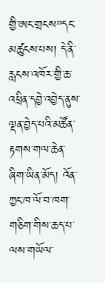གྱི་ཨང་གྲངས”དང་མཚུངས་པས། དེ་ནི་རླངས་འཁོར་གྱི་ཆ་འཕྲིན་དབྱེ་འབྱེད་ནུས་ལྡན་བྱེད་པའི་མཚོན་རྟགས་གལ་ཆེན་ཞིག་ཡིན་མོད། འོན་ཀྱང་ཁ་ལོ་བ་ཁག་གཅིག་གིས་ཆད་པ་ལས་གཡོལ་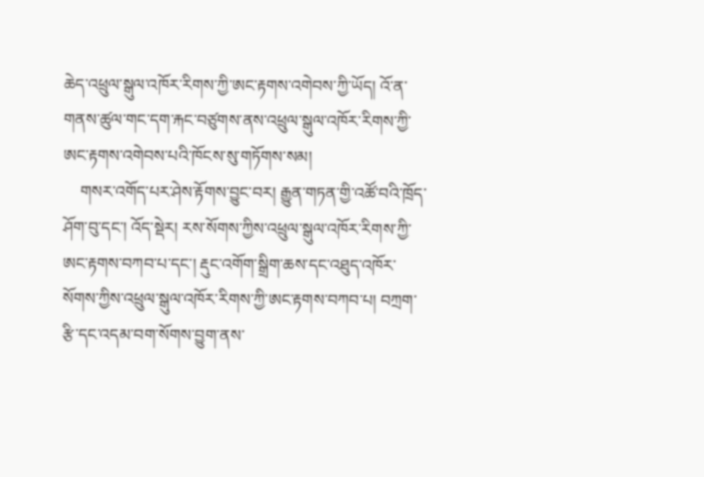ཆེད་འཕྲུལ་སྒུལ་འཁོར་རིགས་ཀྱི་ཨང་རྟགས་འགེབས་ཀྱི་ཡོད། འོ་ན་གནས་ཚུལ་གང་དག་རྐང་བཙུགས་ནས་འཕྲུལ་སྒུལ་འཁོར་རིགས་ཀྱི་ཨང་རྟགས་འགེབས་པའི་ཁོངས་སུ་གཏོགས་སམ།
    གསར་འགོད་པར་ཤེས་རྟོགས་བྱུང་བར། རྒྱུན་གཏན་གྱི་འཚོ་བའི་ཁྲོད་ཤོག་བུ་དང་། འོད་སྡེར། རས་སོགས་ཀྱིས་འཕྲུལ་སྒུལ་འཁོར་རིགས་ཀྱི་ཨང་རྟགས་བཀབ་པ་དང་། རྡུང་འགོག་སྒྲིག་ཆས་དང་འཐུད་འཁོར་སོགས་ཀྱིས་འཕྲུལ་སྒུལ་འཁོར་རིགས་ཀྱི་ཨང་རྟགས་བཀབ་པ། བཀྲག་རྩི་དང་འདམ་བག་སོགས་བྱུག་ནས་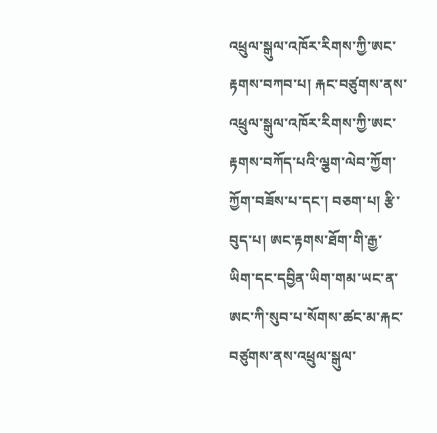འཕྲུལ་སྒུལ་འཁོར་རིགས་ཀྱི་ཨང་རྟགས་བཀབ་པ། རྐང་བཙུགས་ནས་འཕྲུལ་སྒུལ་འཁོར་རིགས་ཀྱི་ཨང་རྟགས་བཀོད་པའི་ལྕག་ལེབ་ཀྱོག་ཀྱོག་བཟོས་པ་དང་། བཅག་པ། རྩི་བུད་པ། ཨང་རྟགས་ཐོག་གི་རྒྱ་ཡིག་དང་དབྱིན་ཡིག་གམ་ཡང་ན་ཨང་ཀི་སུབ་པ་སོགས་ཚང་མ་རྐང་བཙུགས་ནས་འཕྲུལ་སྒུལ་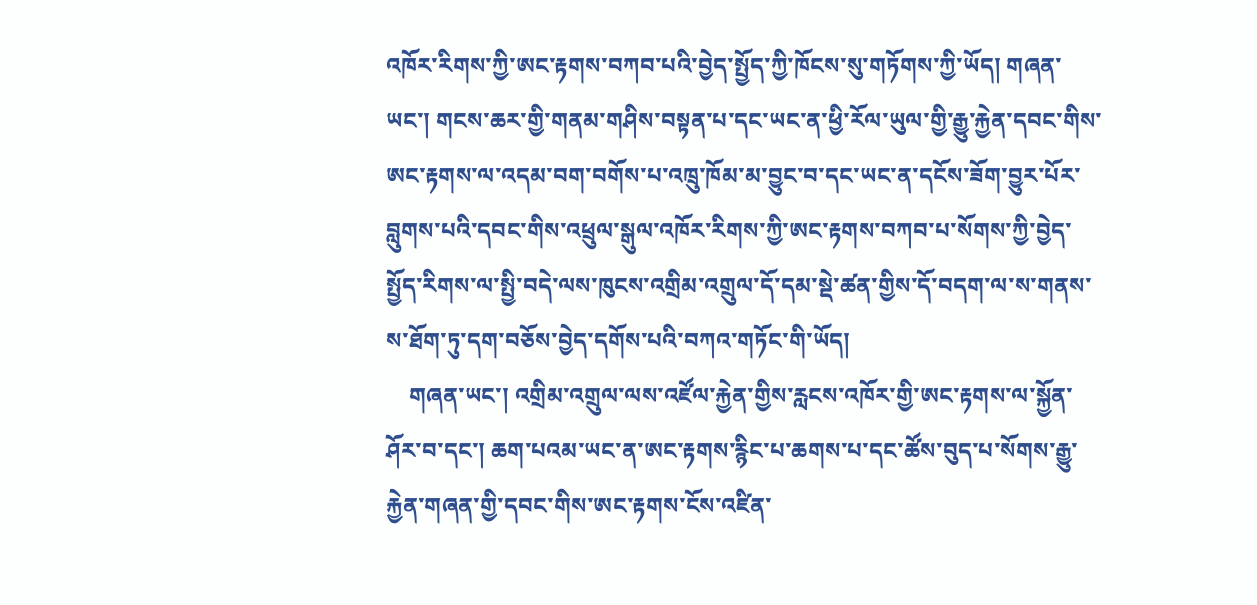འཁོར་རིགས་ཀྱི་ཨང་རྟགས་བཀབ་པའི་བྱེད་སྤྱོད་ཀྱི་ཁོངས་སུ་གཏོགས་ཀྱི་ཡོད། གཞན་ཡང་། གངས་ཆར་གྱི་གནམ་གཤིས་བསྟན་པ་དང་ཡང་ན་ཕྱི་རོལ་ཡུལ་གྱི་རྒྱུ་རྐྱེན་དབང་གིས་ཨང་རྟགས་ལ་འདམ་བག་བགོས་པ་འཁྲུ་ཁོམ་མ་བྱུང་བ་དང་ཡང་ན་དངོས་ཟོག་བྱུར་པོར་བླུགས་པའི་དབང་གིས་འཕྲུལ་སྒུལ་འཁོར་རིགས་ཀྱི་ཨང་རྟགས་བཀབ་པ་སོགས་ཀྱི་བྱེད་སྤྱོད་རིགས་ལ་སྤྱི་བདེ་ལས་ཁུངས་འགྲིམ་འགྲུལ་དོ་དམ་སྡེ་ཚན་གྱིས་དོ་བདག་ལ་ས་གནས་ས་ཐོག་ཏུ་དག་བཅོས་བྱེད་དགོས་པའི་བཀའ་གཏོང་གི་ཡོད།
    གཞན་ཡང་། འགྲིམ་འགྲུལ་ལས་འཛོལ་རྐྱེན་གྱིས་རླངས་འཁོར་གྱི་ཨང་རྟགས་ལ་སྐྱོན་ཤོར་བ་དང་། ཆག་པའམ་ཡང་ན་ཨང་རྟགས་རྙིང་པ་ཆགས་པ་དང་ཚོས་བུད་པ་སོགས་རྒྱུ་རྐྱེན་གཞན་གྱི་དབང་གིས་ཨང་རྟགས་ངོས་འཛིན་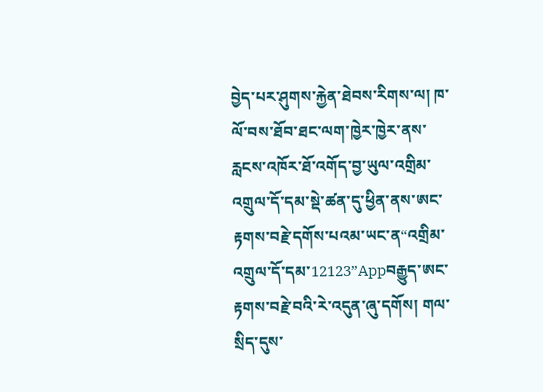བྱེད་པར་ཤུགས་རྐྱེན་ཐེབས་རིགས་ལ། ཁ་ལོ་བས་ཐོབ་ཐང་ལག་ཁྱེར་ཁྱེར་ནས་རླངས་འཁོར་ཐོ་འགོད་བྱ་ཡུལ་འགྲིམ་འགྲུལ་དོ་དམ་སྡེ་ཚན་དུ་ཕྱིན་ནས་ཨང་རྟགས་བརྗེ་དགོས་པའམ་ཡང་ན“འགྲིམ་འགྲུལ་དོ་དམ་12123”Appབརྒྱུད་ཨང་རྟགས་བརྗེ་བའི་རེ་འདུན་ཞུ་དགོས། གལ་སྲིད་དུས་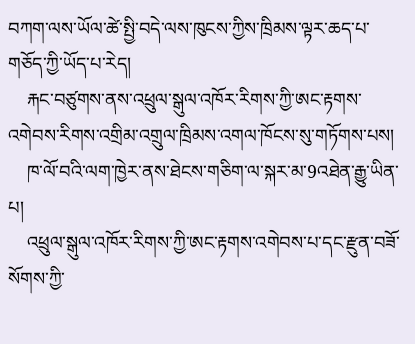བཀག་ལས་ཡོལ་ཚེ་སྤྱི་བདེ་ལས་ཁུངས་ཀྱིས་ཁྲིམས་ལྟར་ཆད་པ་གཅོད་ཀྱི་ཡོད་པ་རེད།
    རྐང་བཙུགས་ནས་འཕྲུལ་སྒུལ་འཁོར་རིགས་ཀྱི་ཨང་རྟགས་འགེབས་རིགས་འགྲིམ་འགྲུལ་ཁྲིམས་འགལ་ཁོངས་སུ་གཏོགས་པས།
    ཁ་ལོ་བའི་ལག་ཁྱེར་ནས་ཐེངས་གཅིག་ལ་སྐར་མ་9འཐེན་རྒྱུ་ཡིན་པ།
    འཕྲུལ་སྒུལ་འཁོར་རིགས་ཀྱི་ཨང་རྟགས་འགེབས་པ་དང་རྫུན་བཟོ་སོགས་ཀྱི་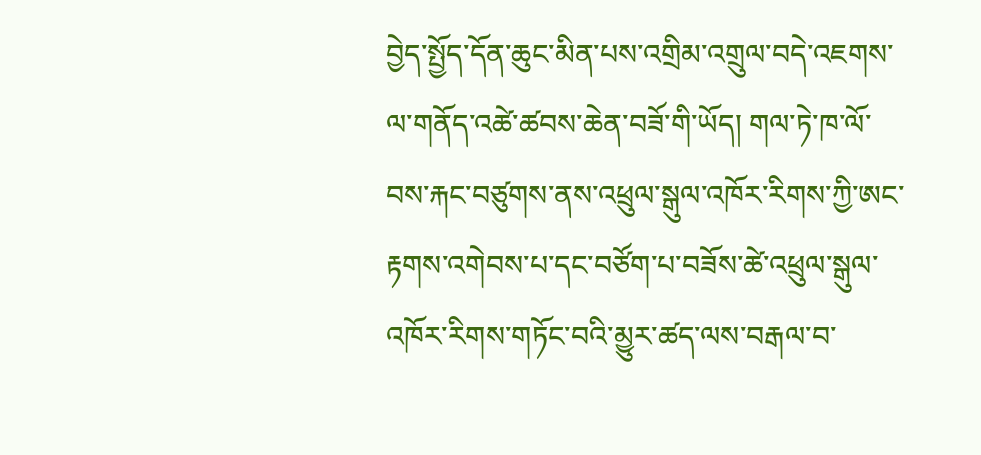བྱེད་སྤྱོད་དོན་ཆུང་མིན་པས་འགྲིམ་འགྲུལ་བདེ་འཇགས་ལ་གནོད་འཚེ་ཚབས་ཆེན་བཟོ་གི་ཡོད། གལ་ཏེ་ཁ་ལོ་བས་རྐང་བཙུགས་ནས་འཕྲུལ་སྒུལ་འཁོར་རིགས་ཀྱི་ཨང་རྟགས་འགེབས་པ་དང་བཙོག་པ་བཟོས་ཚེ་འཕྲུལ་སྒུལ་འཁོར་རིགས་གཏོང་བའི་མྱུར་ཚད་ལས་བརྒལ་བ་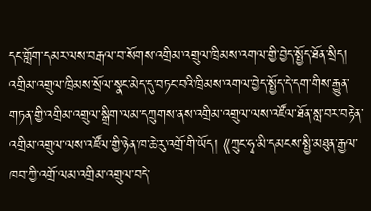དང་གློག་དམར་ལས་བརྒལ་བ་སོགས་འགྲིམ་འགྲུལ་ཁྲིམས་འགལ་གྱི་བྱེད་སྤྱོད་ཐོན་སྲིད། འགྲིམ་འགྲུལ་ཁྲིམས་སྲོལ་སྣང་མེད་དུ་བཏང་བའི་ཁྲིམས་འགལ་བྱེད་སྤྱོད་དེ་དག་གིས་རྒྱུན་གཏན་གྱི་འགྲིམ་འགྲུལ་སྒྲིག་ལམ་དཀྲུགས་ནས་འགྲིམ་འགྲུལ་ལས་འཛོལ་ཐོན་སླ་བར་བརྟེན་འགྲིམ་འགྲུལ་ལས་འཛོལ་གྱི་ཉེན་ཁ་ཆེ་རུ་འགྲོ་གི་ཡོད། 《ཀྲུང་ཧྭ་མི་དམངས་སྤྱི་མཐུན་རྒྱལ་ཁབ་ཀྱི་འགྲོ་ལམ་འགྲིམ་འགྲུལ་བདེ་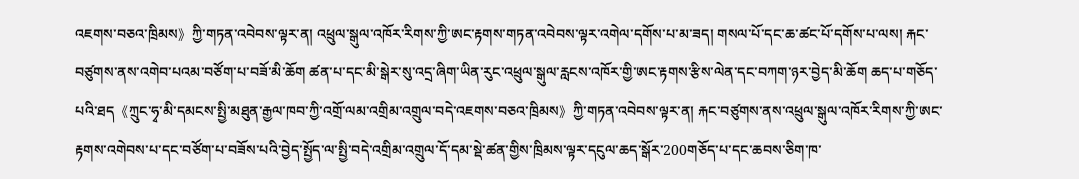འཇགས་བཅའ་ཁྲིམས》ཀྱི་གཏན་འབེབས་ལྟར་ན། འཕྲུལ་སྒུལ་འཁོར་རིགས་ཀྱི་ཨང་རྟགས་གཏན་འབེབས་ལྟར་འགེལ་དགོས་པ་མ་ཟད། གསལ་པོ་དང་ཆ་ཚང་པོ་དགོས་པ་ལས། རྐང་བཙུགས་ནས་འགེབ་པའམ་བཙོག་པ་བཟོ་མི་ཆོག ཚན་པ་དང་མི་སྒེར་སུ་འདྲ་ཞིག་ཡིན་རུང་འཕྲུལ་སྒུལ་རླངས་འཁོར་གྱི་ཨང་རྟགས་རྩིས་ལེན་དང་བཀག་ཉར་བྱེད་མི་ཆོག ཆད་པ་གཅོད་པའི་ཐད《ཀྲུང་ཧྭ་མི་དམངས་སྤྱི་མཐུན་རྒྱལ་ཁབ་ཀྱི་འགྲོ་ལམ་འགྲིམ་འགྲུལ་བདེ་འཇགས་བཅའ་ཁྲིམས》ཀྱི་གཏན་འབེབས་ལྟར་ན། རྐང་བཙུགས་ནས་འཕྲུལ་སྒུལ་འཁོར་རིགས་ཀྱི་ཨང་རྟགས་འགེབས་པ་དང་བཙོག་པ་བཟོས་པའི་བྱེད་སྤྱོད་ལ་སྤྱི་བདེ་འགྲིམ་འགྲུལ་དོ་དམ་སྡེ་ཚན་གྱིས་ཁྲིམས་ལྟར་དངུལ་ཆད་སྒོར་200གཅོད་པ་དང་ཆབས་ཅིག་ཁ་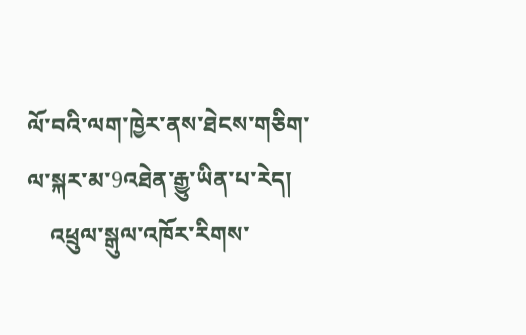ལོ་བའི་ལག་ཁྱེར་ནས་ཐེངས་གཅིག་ལ་སྐར་མ་9འཐེན་རྒྱུ་ཡིན་པ་རེད།
    འཕྲུལ་སྒུལ་འཁོར་རིགས་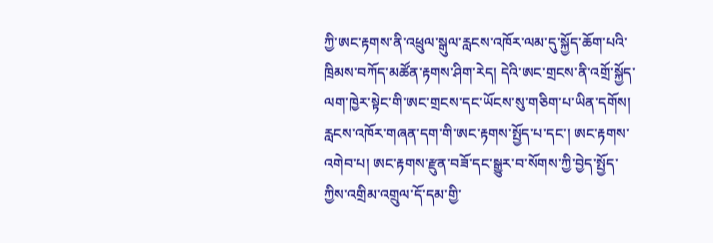ཀྱི་ཨང་རྟགས་ནི་འཕྲུལ་སྒུལ་རླངས་འཁོར་ལམ་དུ་སྐྱོད་ཆོག་པའི་ཁྲིམས་བཀོད་མཚོན་རྟགས་ཤིག་རེད། དེའི་ཨང་གྲངས་ནི་འགྲོ་སྐྱོད་ལག་ཁྱེར་སྟེང་གི་ཨང་གྲངས་དང་ཡོངས་སུ་གཅིག་པ་ཡིན་དགོས། རླངས་འཁོར་གཞན་དག་གི་ཨང་རྟགས་སྤྱོད་པ་དང་། ཨང་རྟགས་འགེབ་པ། ཨང་རྟགས་རྫུན་བཟོ་དང་སྒྱུར་བ་སོགས་ཀྱི་བྱེད་སྤྱོད་ཀྱིས་འགྲིམ་འགྲུལ་དོ་དམ་གྱི་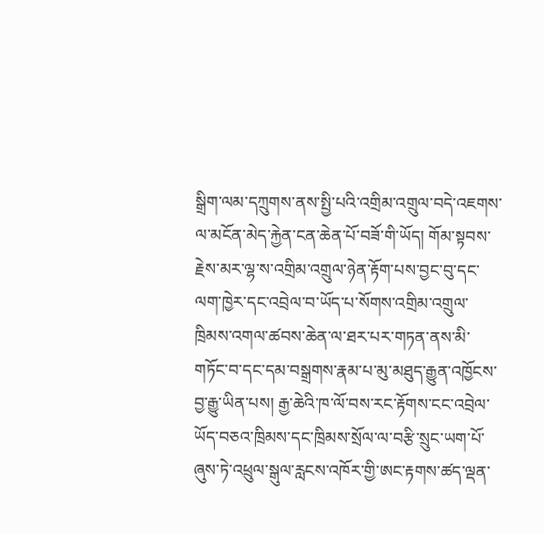སྒྲིག་ལམ་དཀྲུགས་ནས་སྤྱི་པའི་འགྲིམ་འགྲུལ་བདེ་འཇགས་ལ་མངོན་མེད་རྐྱེན་ངན་ཆེན་པོ་བཟོ་གི་ཡོད། གོམ་སྟབས་རྗེས་མར་ལྷ་ས་འགྲིམ་འགྲུལ་ཉེན་རྟོག་པས་བྱང་བུ་དང་ལག་ཁྱེར་དང་འབྲེལ་བ་ཡོད་པ་སོགས་འགྲིམ་འགྲུལ་ཁྲིམས་འགལ་ཚབས་ཆེན་ལ་ཐར་པར་གཏན་ནས་མི་གཏོང་བ་དང་དམ་བསྒྲགས་རྣམ་པ་མུ་མཐུད་རྒྱུན་འཁྱོངས་བྱ་རྒྱུ་ཡིན་པས། རྒྱ་ཆེའི་ཁ་ལོ་བས་རང་རྟོགས་ངང་འབྲེལ་ཡོད་བཅའ་ཁྲིམས་དང་ཁྲིམས་སྲོལ་ལ་བརྩི་སྲུང་ཡག་པོ་ཞུས་ཏེ་འཕྲུལ་སྒུལ་རླངས་འཁོར་གྱི་ཨང་རྟགས་ཚད་ལྡན་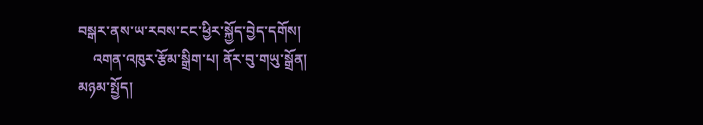བསྒར་ནས་ཡ་རབས་ངང་ཕྱིར་སྐྱོད་བྱེད་དགོས།
    འགན་འཁུར་རྩོམ་སྒྲིག་པ། ནོར་བུ་གཡུ་སྒྲོན།
མཉམ་སྤྱོད།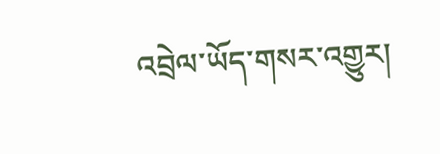འབྲེལ་ཡོད་གསར་འགྱུར།